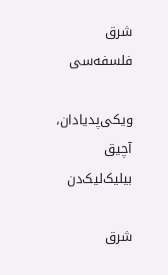شرق فلسفه‌سی

ویکی‌پدیادان، آچیق بیلیک‌لیک‌دن

شرق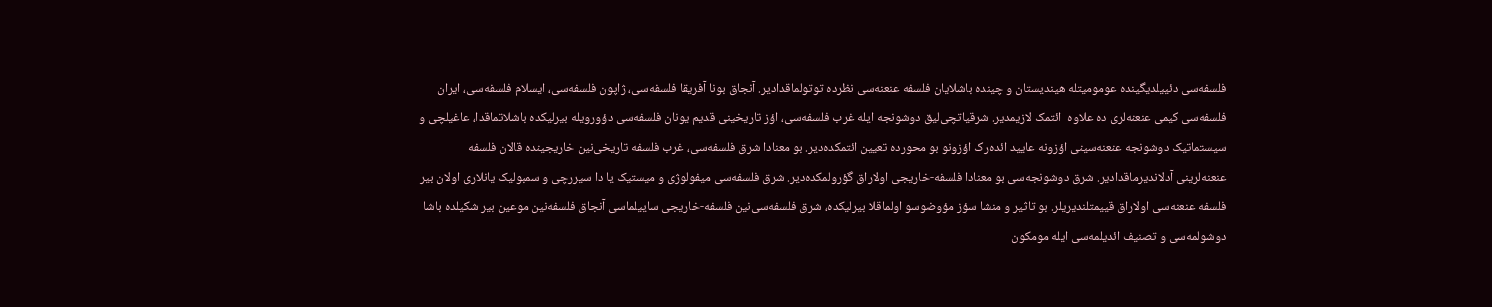فلسفه‌سی دئییلدیگینده عومومیتله هیندیستان و چینده باشلایان فلسفه عنعنه‌سی نظرده توتولماقدادیر. آنجاق بونا آفریقا فلسفه‌سی، ژاپون فلسفه‌سی، ایسلام فلسفه‌سی، ایران فلسفه‌سی کیمی عنعنه‌لری ده علاوه  ائتمک لازیمدیر. شرقیاتچی‌لیق دوشونجه‌ ایله غرب فلسفه‌سی، اؤز تاریخینی قدیم یونان فلسفه‌سی دؤورویله بیرلیکده باشلاتماقدا، عاغیلچی و سیستماتیک دوشونجه عنعنه‌سینی اؤزونه عایید ائده‌رک اؤزونو بو محورده تعیین ائتمکده‌دیر. بو معنادا شرق فلسفه‌سی، غرب فلسفه تاریخی‌نین خاریجینده قالان فلسفه عنعنه‌لرینی آدلاندیرماقدادیر. شرق دوشونجه‌سی بو معنادا فلسفه-خاریجی اولاراق گؤرولمکده‌دیر. شرق فلسفه‌سی میفولوژی و میستیک یا دا سیررچی و سمبولیک یانلاری اولان بیر فلسفه عنعنه‌سی اولاراق قییمتلندیریلر. بو تاثیر و منشا سؤز مؤوضوسو اولماقلا بیرلیکده، شرق فلسفه‌سی‌نین فلسفه-خاریجی ساییلماسی آنجاق فلسفه‌نین موعین بیر شکیلده باشا دوشولمه‌سی و تصنیف ائدیلمه‌سی‌ ایله مومکون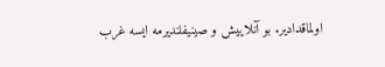اولماقدادیر. بو آنلاییش و صینیفلندیرمه ایسه غرب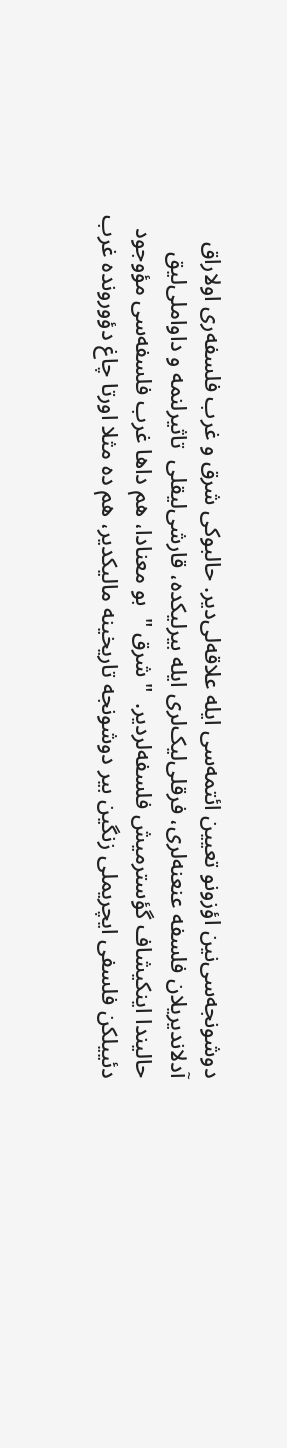دوشونجه‌سی‌نین اؤزونو تعیین ائتمه‌سی ایله علاقه‌لی‌دیر. حالبوکی شرق و غرب فلسفه‌ری اولاراق آدلاندیریلان فلسفه عنعنه‌لری، فرقلی‌لیک‌لری ایله بیرلیکده، قارشی‌لیقلی  تاثیرلنمه و داواملی‌لیق حالیندا اینکیشاف گؤسترمیش فلسفه‌لردیر.  " شرق "  بو معنادا، هم داها غرب فلسفه‌سی مؤوجود دئییلکن فلسفی ایچریملی زنگین بیر دوشونجه تاریخینه مالیکدیر، هم ده مثلا اورتا چاغ دؤورونده غرب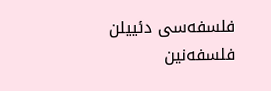فلسفه‌سی دئییلن فلسفه‌نین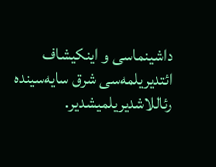داشینماسی و اینکیشاف ائتدیریلمه‌سی شرق سایه‌سینده رئاللاشدیریلمیشدیر.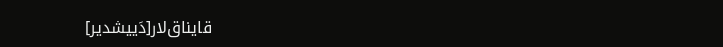قایناق‌لار[دَییشدیر]